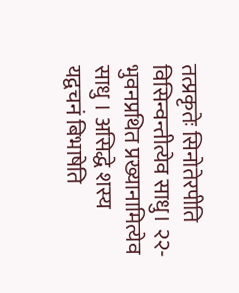तत्प्रकृतेः सिनोतेरपीति विसिन्वन्तीत्येव साधु। २२-भुवनप्रथित प्रख्यानामित्येव साधु । असिद्धे शस्य यद्वचनं बिभाषेति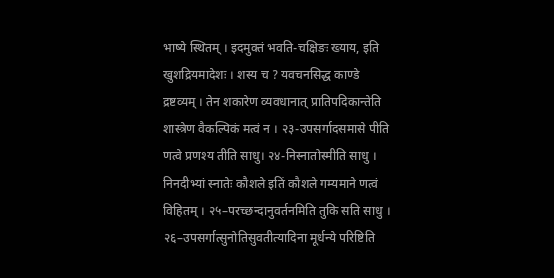भाष्ये स्थितम् । इदमुक्तं भवति-चक्षिङः ख्याय, इति खुशद्रियमादेशः । शस्य च ? यवचनसिद्ध काण्डे द्रष्टव्यम् । तेन शकारेण व्यवधानात् प्रातिपदिकान्तेति शास्त्रेण वैकल्पिकं मत्वं न । २३-उपसर्गादसमासे पीति णत्वे प्रणश्य तीति साधु। २४-निस्नातोस्मीति साधु । निनदीभ्यां स्नातेः कौशले इतिं कौशले गम्यमाने णत्वं विहितम् । २५–परच्छन्दानुवर्तनमिति तुकि सति साधु । २६–उपसर्गात्सुनोतिसुवतीत्यादिना मूर्धन्ये परिष्टिति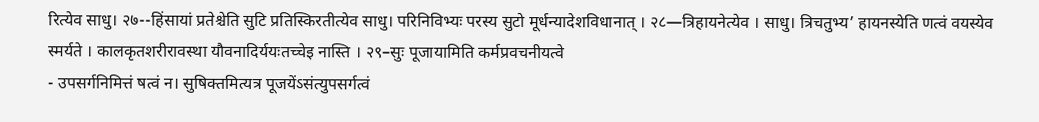रित्येव साधु। २७--हिंसायां प्रतेश्चेति सुटि प्रतिस्किरतीत्येव साधु। परिनिविभ्यः परस्य सुटो मूर्धन्यादेशविधानात् । २८—त्रिहायनेत्येव । साधु। त्रिचतुभ्य’ हायनस्येति णत्वं वयस्येव स्मर्यते । कालकृतशरीरावस्था यौवनादिर्ययःतच्चेइ नास्ति । २९–सुः पूजायामिति कर्मप्रवचनीयत्वे
- उपसर्गनिमित्तं षत्वं न। सुषिक्तमित्यत्र पूजयेंऽसंत्युपसर्गत्वं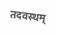तदवस्थम्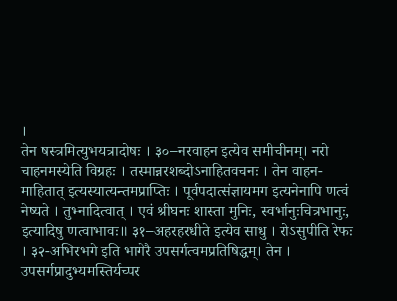।
तेन षस्त्रमित्युभयत्रादोषः । ३०–नरवाहन इत्येव समीचीनम्। नरो चाहनमस्येति विग्रहः । तस्मान्नरशब्दोऽनाहितवचनः । तेन वाहन- माहितात् इत्यस्यात्यन्तमप्राप्तिः । पूर्वपदात्संज्ञायमग इत्यनेनापि णत्वं नेष्यते । तुभ्नादित्वात् । एवं श्रीघनः शास्ता मुनिः, स्वर्भानुःचित्रभानुः, इत्यादिषु णत्वाभावः॥ ३१–अहरहरधीते इत्येव साधु । रोऽसुपीति रेफः । ३२-अभिरभगे इति भागेरै उपसर्गत्वमप्रतिषिद्धम्। तेन । उपसर्गप्रादुभ्यमस्तिर्यच्पर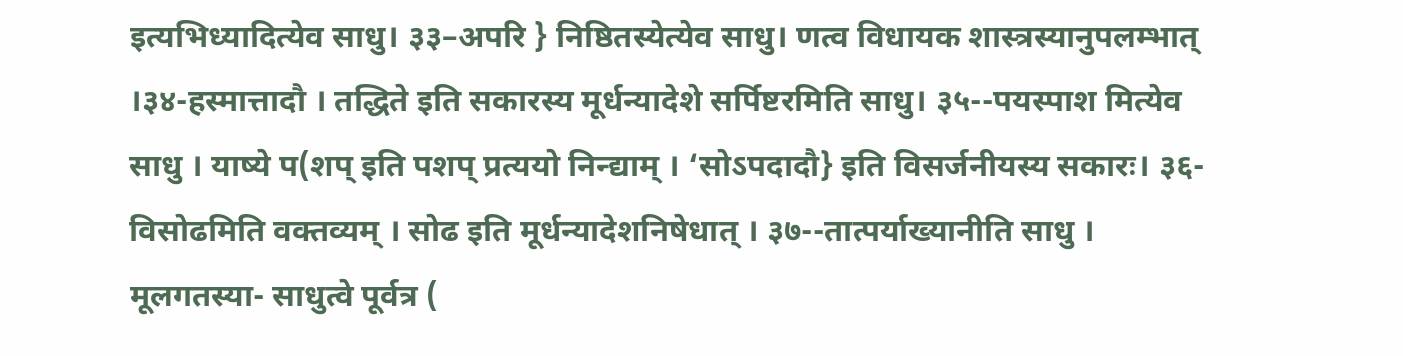इत्यभिध्यादित्येव साधु। ३३–अपरि } निष्ठितस्येत्येव साधु। णत्व विधायक शास्त्रस्यानुपलम्भात् ।३४-हस्मात्तादौ । तद्धिते इति सकारस्य मूर्धन्यादेशे सर्पिष्टरमिति साधु। ३५--पयस्पाश मित्येव साधु । याष्ये प(शप् इति पशप् प्रत्ययो निन्द्याम् । ‘सोऽपदादौ} इति विसर्जनीयस्य सकारः। ३६-विसोढमिति वक्तव्यम् । सोढ इति मूर्धन्यादेशनिषेधात् । ३७--तात्पर्याख्यानीति साधु । मूलगतस्या- साधुत्वे पूर्वत्र (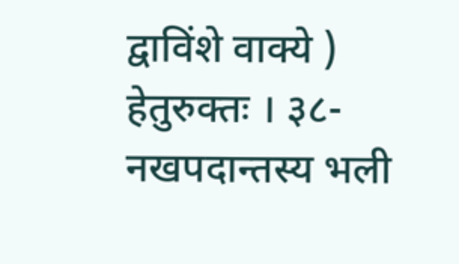द्वाविंशे वाक्ये ) हेतुरुक्तः । ३८-नखपदान्तस्य भली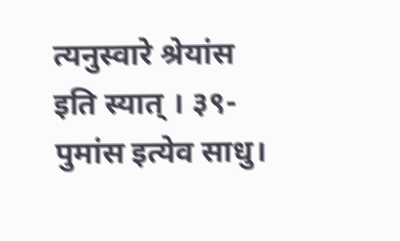त्यनुस्वारे श्रेयांस इति स्यात् । ३९-पुमांस इत्येव साधु।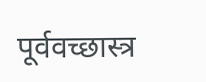पूर्ववच्छास्त्र